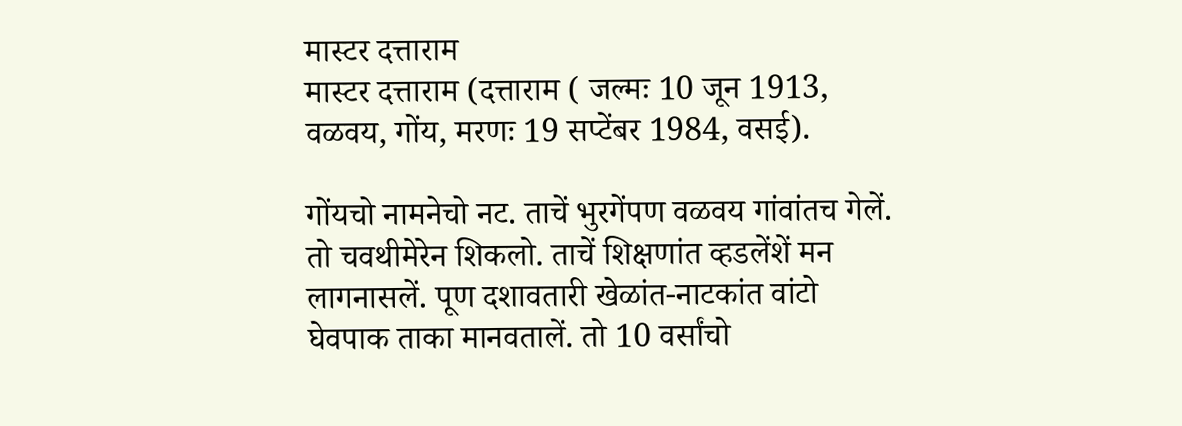मास्टर दत्ताराम
मास्टर दत्ताराम (दत्ताराम ( जल्मः 10 जून 1913, वळवय, गोंय, मरणः 19 सप्टेंबर 1984, वसई).

गोंयचो नामनेचो नट. ताचें भुरगेंपण वळवय गांवांतच गेलें. तो चवथीमेरेन शिकलो. ताचें शिक्षणांत व्हडलेंशें मन लागनासलें. पूण दशावतारी खेळांत-नाटकांत वांटो घेवपाक ताका मानवतालें. तो 10 वर्सांचो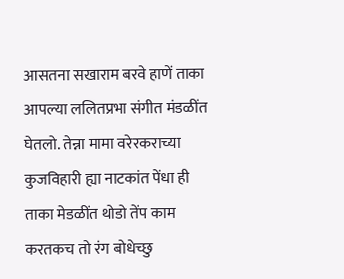आसतना सखाराम बरवे हाणें ताका आपल्या ललितप्रभा संगीत मंडळींत घेतलो. तेन्ना मामा वरेरकराच्या कुजविहारी ह्या नाटकांत पेंधा ही ताका मेडळींत थोडो तेंप काम करतकच तो रंग बोधेच्छु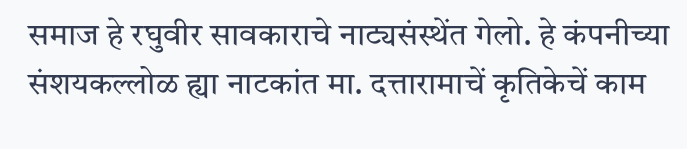समाज हे रघुवीर सावकाराचे नाट्यसंस्थेंत गेलो. हे कंपनीच्या संशयकल्लोळ ह्या नाटकांत मा. दत्तारामाचें कृतिकेचें काम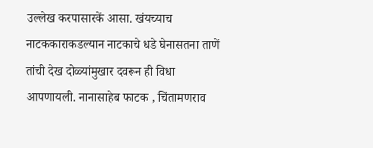उल्लेख करपासारकें आसा. खंयच्याच नाटककाराकडल्यान नाटकाचे धडे घेनासतना ताणें तांची देख दोळ्यांमुखार दवरून ही विधा आपणायली. नानासाहेब फाटक , चिंतामणराव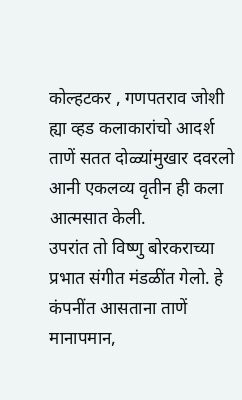कोल्हटकर , गणपतराव जोशी ह्या व्हड कलाकारांचो आदर्श ताणें सतत दोळ्यांमुखार दवरलो आनी एकलव्य वृतीन ही कला आत्मसात केली.
उपरांत तो विष्णु बोरकराच्या प्रभात संगीत मंडळींत गेलो. हे कंपनींत आसताना ताणें मानापमान,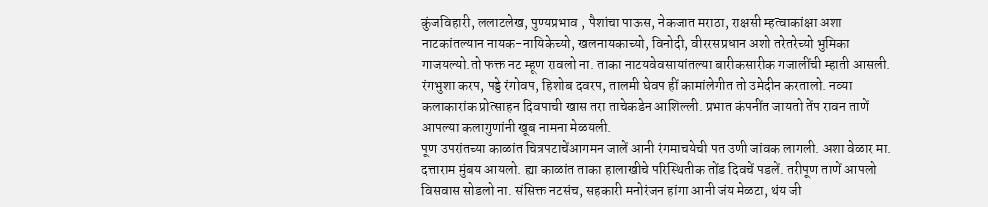कुंजविहारी, ललाटलेख, पुण्यप्रभाव , पैशांचा पाऊस, नेकजात मराठा, राक्षसी म्हत्वाकांक्षा अशा नाटकांतल्यान नायक-नायिकेच्यो, खलनायकाच्यो, विनोदी, वीररसप्रधान अशो तरेतरेच्यो भुमिका गाजयल्यो.तो फक्त नट म्हूण रावलो ना. ताका नाटयवेवसायांतल्या बारीकसारीक गजालींची म्हाती आसली. रंगभुशा करप, पड्डे रंगोवप, हिशोब दवरप, तालमी घेवप हीं कामांलेगीत तो उमेदीन करतालो. नव्या कलाकारांक प्रोत्साहन दिवपाची खास तरा ताचेकडेन आशिल्ली. प्रभात कंपनींत जायतो तेंप रावन ताणें आपल्या कलागुणांनी खूब नामना मेळयली.
पूण उपरांतच्या काळांत चित्रपटाचेंआगमन जालें आनी रंगमाचयेची पत उणी जांवक लागली. अशा वेळार मा. दत्ताराम मुंबय आयलो. ह्या काळांत ताका हालाखीचे परिस्थितीक तोंड दिवचें पडलें. तरीपूण ताणें आपलो विसवास सोडलो ना. संसिक्त नटसंच, सहकारी मनोरंजन हांगा आनी जंय मेळटा, थंय जी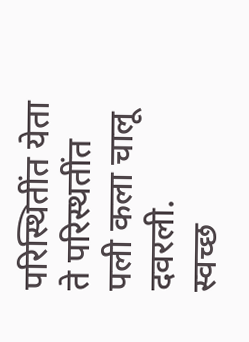परिस्थितींत येता ते परिस्थतींत पली कला चालू दवरली.
स्वच्छ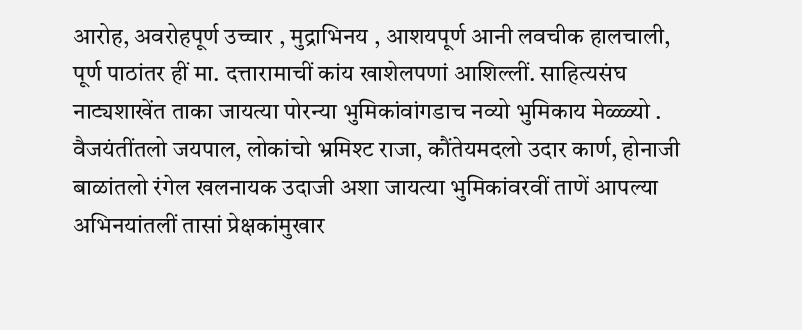आरोह, अवरोहपूर्ण उच्चार , मुद्राभिनय , आशयपूर्ण आनी लवचीक हालचाली, पूर्ण पाठांतर हीं मा. दत्तारामाचीं कांय खाशेलपणां आशिल्लीं. साहित्यसंघ नाट्यशाखेंत ताका जायत्या पोरन्या भुमिकांवांगडाच नव्यो भुमिकाय मेळ्ळ्यो . वैजयंतींतलो जयपाल, लोकांचो भ्रमिश्ट राजा, कौंतेयमदलो उदार कार्ण, होनाजी बाळांतलो रंगेल खलनायक उदाजी अशा जायत्या भुमिकांवरवीं ताणें आपल्या अभिनयांतलीं तासां प्रेक्षकांमुखार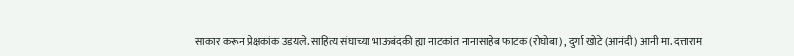साकार करून प्रेक्षकांक उडयले. साहित्य संघाच्या भाऊबंदकी ह्या नाटकांत नानासाहेब फाटक (रोघोबा) , दुर्गा खोटे (आनंदी) आनी मा. दत्ताराम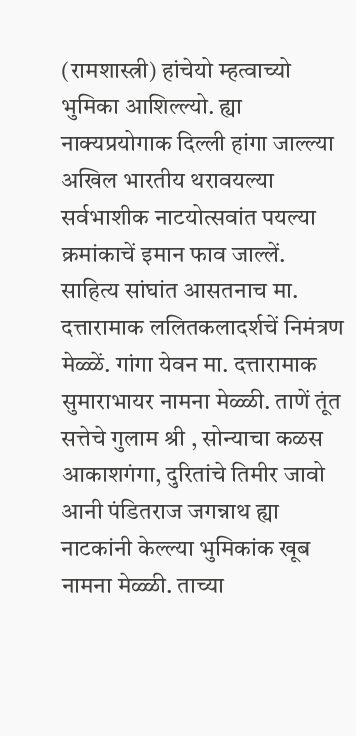(रामशास्त्री) हांचेयो म्हत्वाच्यो भुमिका आशिल्ल्यो. ह्या नाक्यप्रयोगाक दिल्ली हांगा जाल्ल्या अखिल भारतीय थरावयल्या सर्वभाशीक नाटयोत्सवांत पयल्या क्रमांकाचें इमान फाव जाल्लें.
साहित्य सांघांत आसतनाच मा. दत्तारामाक ललितकलादर्शचें निमंत्रण मेळ्ळें. गांगा येवन मा. दत्तारामाक सुमाराभायर नामना मेळ्ळी. ताणें तूंत सत्तेचे गुलाम श्री , सोन्याचा कळस आकाशगंगा, दुरितांचे तिमीर जावो आनी पंडितराज जगन्नाथ ह्या नाटकांनी केल्ल्या भुमिकांक खूब नामना मेळ्ळी. ताच्या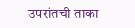उपरांतची ताका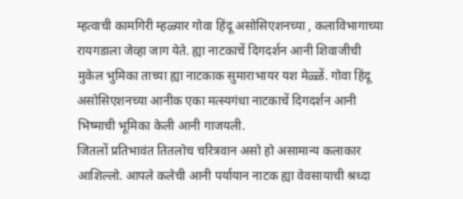म्हत्वाची कामगिरी म्हळ्यार गोवा हिंदू असोसिएशनच्या , कलाविभागाच्या रायगडाला जेव्हा जाग येते. ह्या नाटकाचें दिगदर्शन आनी शिवाजीची मुकेल भुमिका ताच्या ह्या नाटकाक सुमाराभायर यश मेळ्ळें. गोवा हिंदू असोसिएशनच्या आनीक एका मत्स्यगंधा नाटकाचें दिगदर्शन आनी भिष्माची भूमिका केली आनी गाजयली.
जितलों प्रतिभावंत तितलोच चरित्रवान असो हो असामान्य कलाकार आशिल्लो. आपले कलेची आनी पर्यायान नाटक ह्या वेवसायाची श्रध्दा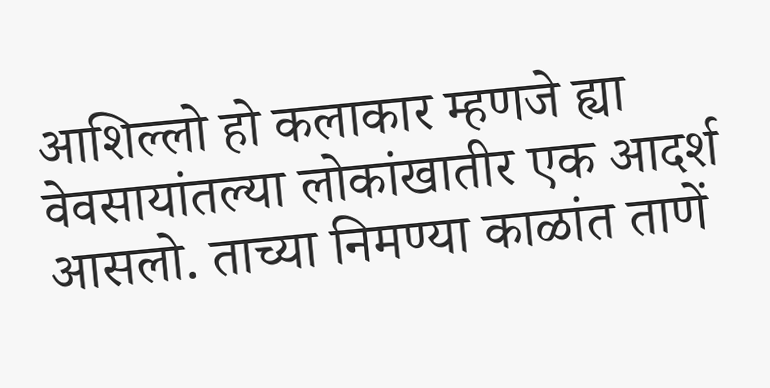आशिल्लो हो कलाकार म्हणजे ह्या वेवसायांतल्या लोकांखातीर एक आदर्श आसलो. ताच्या निमण्या काळांत ताणें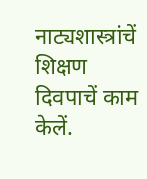नाट्यशास्त्रांचें शिक्षण दिवपाचें काम केलें.